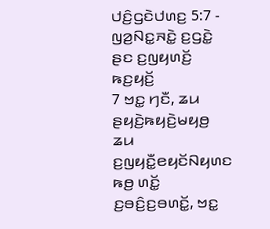ꤓꤢꤨ꤬ꤞꤢꤧꤓꤛꤢ꤬ 5:7 - ꤜꤤ꤬ꤡꤢ꤭ꤏꤢꤧ꤭ ꤢ꤬ꤞꤢꤧ꤭ ꤔꤢ ꤢ꤬ꤜꤟꤛꤢꤩ꤬ ꤒꤢ꤬ꤟꤢꤩ꤬
7 ꤠꤢ꤭ ꤚꤢꤪ, ꤘꤣ ꤔꤟꤢꤧ꤬ꤒꤟꤢꤧ꤬ꤗꤟꤥ꤬ ꤘꤣ ꤢ꤬ꤜꤟꤢꤪ꤭ꤕꤟꤢꤩꤡꤟꤛꤢ ꤒꤥ꤬ ꤛꤢꤩ꤭ ꤢ꤬ꤋꤢꤨ꤬ꤢ꤬ꤋꤛꤢꤩ꤭, ꤠꤢ꤭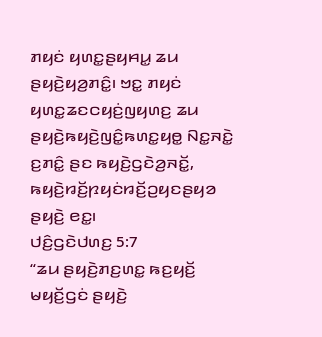ꤊꤟꤢꤦ ꤟꤛꤢ꤭ꤔꤟꤌꤣ꤭ ꤘꤣ ꤔꤟꤢꤧ꤬ꤟꤤ꤬ꤊꤢꤨ꤭꤯ ꤠꤢ꤭ ꤊꤟꤢꤦ ꤟꤛꤢ꤭ꤘꤢꤍꤟꤢꤦ꤬ꤜꤟꤛꤢ꤬ ꤘꤣ ꤔꤟꤢꤧ꤬ꤒꤟꤢꤧ꤬ꤜꤢꤨ꤭ꤒꤛꤢ꤭ꤟꤥ꤭ ꤡꤢ꤭ꤏꤢꤧ꤭ ꤢ꤬ꤊꤢꤨ꤭ ꤔꤢ ꤒꤟꤢꤧ꤬ꤞꤢꤧꤤ꤬ꤏꤢꤩ꤭, ꤒꤟꤢꤧ꤬ꤙꤢꤩ꤬ꤐꤟꤢꤦꤙꤢꤩ꤬ꤑꤟꤢꤔꤟꤤ ꤔꤟꤢꤧ꤬ ꤕꤢ꤭꤯
ꤓꤢꤨ꤬ꤞꤢꤧꤓꤛꤢ꤬ 5:7
“ꤘꤣ ꤔꤟꤢꤧ꤬ꤊꤢ꤬ꤛꤢ꤭ ꤒꤢ꤬ꤟꤢꤩ꤬ ꤗꤟꤢꤩ꤬ꤞꤢꤦ ꤔꤟꤢꤧ꤬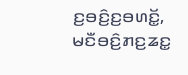ꤢ꤬ꤋꤢꤨ꤬ꤢ꤬ꤋꤛꤢꤩ꤭, ꤗꤢꤪꤋꤢꤨ꤬ꤊꤢ꤬ꤘꤢ꤭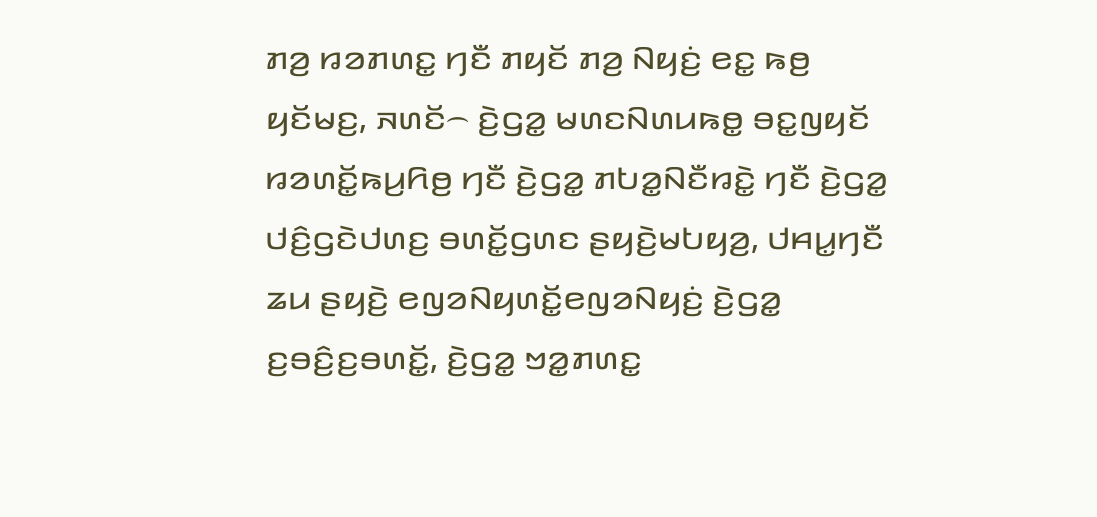ꤊꤤ꤬ ꤙꤤꤊꤛꤢ꤭ ꤚꤢꤪ ꤊꤟꤢꤩ ꤊꤤ꤬ ꤡꤟꤢꤦ꤬ ꤕꤢ꤭ ꤒꤥ꤬ ꤟꤢꤩꤗꤢ꤬, ꤏꤛꤢꤩ꤮ ꤢꤧ꤬ꤞꤤ꤭ ꤗꤛꤢꤡꤛꤣꤒꤥ꤭ ꤋꤢ꤭ꤜꤟꤢꤩ ꤙꤤꤛꤢꤩ꤭ꤒꤣ꤬ꤖꤥ꤬ ꤚꤢꤪ ꤢꤧ꤬ꤞꤤ꤭ ꤊꤝꤤ꤭ꤡꤢꤪꤙꤢꤧ꤭ ꤚꤢꤪ ꤢꤧ꤬ꤞꤤ꤭ ꤓꤢꤨ꤬ꤞꤢꤧꤓꤛꤢ꤬ ꤋꤛꤢꤩ꤭ꤞꤛꤢ ꤔꤟꤢꤧ꤬ꤗꤝꤟꤤ꤬, ꤓꤌꤣ꤭ꤚꤢꤪ ꤘꤣ ꤔꤟꤢꤧ꤬ ꤕꤜꤤꤡꤟꤛꤢꤩ꤭ꤕꤜꤤꤡꤟꤢꤦ꤬ ꤢꤧ꤬ꤞꤤ꤭ ꤢ꤬ꤋꤢꤨ꤬ꤢ꤬ꤋꤛꤢꤩ꤭, ꤢꤧ꤬ꤞꤤ꤭ ꤠꤤ꤭ꤊꤛꤢ꤭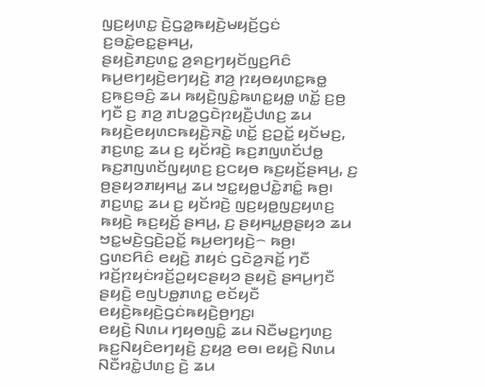ꤜꤢ꤬ꤟꤛꤢ꤭ ꤢꤧ꤬ꤞꤤ꤭ꤒꤟꤢꤧ꤬ꤗꤟꤢꤩ꤬ꤞꤢꤦ ꤢ꤬ꤋꤢꤧ꤭ꤕꤢ꤭ꤔꤌꤣ꤬,
ꤔꤟꤢꤧ꤬ꤊꤢ꤬ꤛꤢ꤭ ꤤ꤬ꤎꤢ꤬ꤚꤟꤢꤩꤜꤢ꤬ꤖꤢꤨ ꤒꤣ꤬ꤕꤚꤟꤢꤧ꤬ꤕꤚꤟꤢꤧ꤬ ꤊꤤ꤬ ꤐꤟꤥꤟꤛꤢ꤭ꤒꤥ꤭ ꤢ꤬ꤒꤢ꤬ꤋꤢꤨ꤬ ꤘꤣ ꤒꤟꤢꤧ꤬ꤜꤢꤨ꤭ꤒꤛꤢ꤭ꤟꤥ꤭ ꤛꤢꤩ꤭ ꤢ꤬ꤥ꤬ ꤚꤢꤪ ꤢ꤬ ꤊꤤ꤬ ꤊꤝꤤ꤭ꤞꤢꤧꤐꤟꤢꤪ꤬ꤓꤛꤢ꤬ ꤘꤣ ꤒꤟꤢꤧ꤬ꤕꤟꤛꤢꤒꤟꤢꤧ꤬ꤏꤢꤧ꤭ ꤛꤢꤩ꤭ ꤢ꤬ꤑꤢꤩ꤭ ꤟꤢꤩꤗꤢ꤬,
ꤊꤢ꤬ꤛꤢ꤭ ꤘꤣ ꤢ꤬ ꤟꤢꤩꤙꤢꤧ꤬ ꤒꤢ꤬ꤊꤜꤛꤢꤩꤓꤥ꤭ ꤒꤢ꤬ꤊꤜꤛꤢꤩꤜꤟꤛꤢ꤬ ꤢ꤬ꤍꤟꤥ ꤒꤢ꤬ꤟꤢꤩ꤬ꤔꤌꤣ꤬, ꤢ꤬ ꤥ꤬ꤔꤟꤤꤊꤟꤌꤣ꤭ ꤘꤣ ꤠꤢ꤭ꤟꤥ꤭ꤓꤢꤧ꤭ꤊꤢꤨ꤭ ꤒꤥ꤬꤯ ꤊꤢ꤬ꤛꤢ꤭ ꤘꤣ ꤢ꤬ ꤟꤢꤩꤙꤢꤧ꤬ ꤜꤢ꤬ꤟꤥ꤭ꤜꤢ꤬ꤟꤛꤢ꤬ ꤒꤟꤢꤧ꤬ ꤒꤢ꤬ꤟꤢꤩ꤬ ꤔꤌꤣ꤬, ꤢ꤬ ꤔꤟꤌꤣ꤭ꤥ꤬ꤔꤟꤤ ꤘꤣ ꤠꤢ꤭ꤗꤢꤧ꤬ꤞꤢꤧ꤬ꤑꤢꤩ꤭ ꤒꤣ꤬ꤕꤚꤟꤢꤧ꤬꤮ ꤒꤥ꤬꤯
ꤞꤛꤢꤖꤢꤨ ꤕꤟꤢꤧ꤬ ꤊꤟꤢꤦ ꤞꤢꤧꤤ꤬ꤏꤢꤩ꤭ ꤚꤢꤪ ꤙꤢꤩ꤬ꤐꤟꤢꤦꤙꤢꤩ꤬ꤑꤟꤢꤔꤟꤤ ꤔꤟꤢꤧ꤬ ꤔꤌꤣ꤬ꤚꤢꤪ ꤔꤟꤢꤧ꤬ ꤕꤜꤝꤥ꤭ꤊꤛꤢ꤭ ꤕꤢꤩꤟꤢꤪ ꤕꤟꤢꤧ꤬ꤒꤟꤢꤧ꤬ꤞꤢꤦꤒꤟꤢꤧ꤬ꤥ꤬ꤚꤢ꤬꤯
ꤕꤟꤢꤧ꤬ ꤡꤛꤣ ꤚꤟꤥꤜꤢꤨ꤭ ꤘꤣ ꤡꤢꤪꤗꤢ꤬ꤚꤛꤢ꤬ ꤒꤢ꤬ꤡꤟꤢꤨꤕꤚꤟꤢꤧ꤬ ꤢ꤬ꤟꤤ꤬ ꤕꤥ꤯ ꤕꤟꤢꤧ꤬ ꤡꤛꤣ ꤡꤢꤪꤙꤢꤧ꤭ꤓꤛꤢ꤬ ꤢꤧ꤬ ꤘꤣ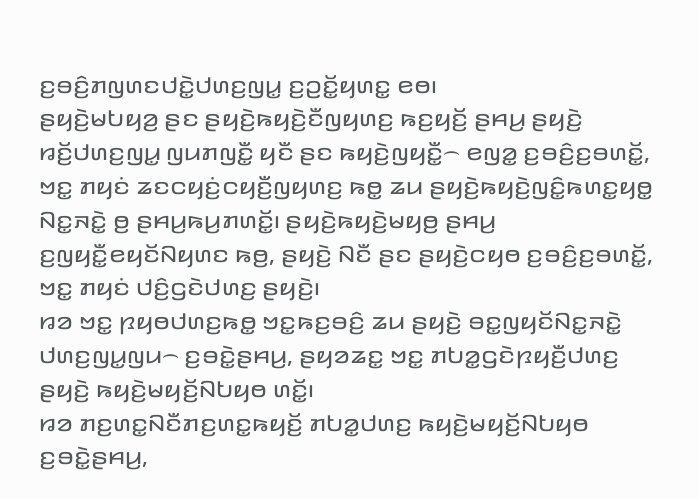ꤢ꤬ꤋꤢꤨ꤬ꤊꤜꤛꤢꤓꤢꤧ꤭ꤓꤛꤢ꤬ꤜꤣ꤭ ꤢ꤬ꤑꤢꤩ꤭ꤟꤛꤢ꤭ ꤕꤥ꤯
ꤔꤟꤢꤧ꤬ꤗꤝꤟꤤ꤬ ꤔꤢ ꤔꤟꤢꤧ꤬ꤒꤟꤢꤧ꤬ꤢꤪꤜꤟꤛꤢ꤬ ꤒꤢ꤬ꤟꤢꤩ꤬ ꤔꤌꤣ꤬ ꤔꤟꤢꤧ꤬ ꤙꤢꤩ꤬ꤓꤛꤢ꤬ꤜꤣ꤭ ꤜꤣꤊꤜꤢꤪ꤭ ꤟꤢꤪ ꤔꤢ ꤒꤟꤢꤧ꤬ꤜꤟꤢꤪ꤭꤮ ꤕꤜꤤ꤭ ꤢ꤬ꤋꤢꤨ꤬ꤢ꤬ꤋꤛꤢꤩ꤭, ꤠꤢ꤭ ꤊꤟꤢꤦ ꤘꤢꤍꤟꤢꤦ꤬ꤍꤟꤢꤪ꤬ꤜꤟꤛꤢ꤬ ꤒꤥ꤭ ꤘꤣ ꤔꤟꤢꤧ꤬ꤒꤟꤢꤧ꤬ꤜꤢꤨ꤭ꤒꤛꤢ꤭ꤟꤥ꤭ ꤡꤢ꤭ꤏꤢꤧ꤭ ꤥ꤬ ꤔꤌꤣ꤬ꤒꤣ꤬ꤊꤛꤢꤩ꤭꤯ ꤔꤟꤢꤧ꤬ꤒꤟꤢꤧ꤬ꤗꤟꤥ꤬ ꤔꤌꤣ꤬ ꤢ꤬ꤜꤟꤢꤪ꤭ꤕꤟꤢꤩꤡꤟꤛꤢ ꤒꤥ꤬, ꤔꤟꤢꤧ꤬ ꤡꤢꤪ ꤔꤢ ꤔꤟꤢꤧ꤬ꤍꤟꤥ ꤢ꤬ꤋꤢꤨ꤬ꤢ꤬ꤋꤛꤢꤩ꤭, ꤠꤢ꤭ ꤊꤟꤢꤦ ꤓꤢꤨ꤬ꤞꤢꤧꤓꤛꤢ꤬ ꤔꤟꤢꤧ꤬꤯
ꤙꤤ ꤠꤢ꤭ ꤐꤟꤥꤓꤛꤢ꤬ꤒꤥ꤭ ꤠꤢ꤭ꤒꤢ꤬ꤋꤢꤨ꤬ ꤘꤣ ꤔꤟꤢꤧ꤬ ꤋꤢ꤭ꤜꤟꤢꤩꤡꤢ꤭ꤏꤢꤧ꤭ ꤓꤛꤢ꤬ꤜꤣ꤭ꤜꤣ꤮ ꤢ꤬ꤋꤢꤧ꤭ꤔꤌꤣ꤬, ꤔꤟꤤꤘꤢ꤭ ꤠꤢ꤭ ꤊꤝꤤ꤭ꤞꤢꤧꤐꤟꤢꤪ꤬ꤓꤛꤢ꤬ ꤔꤟꤢꤧ꤬ ꤒꤟꤢꤧ꤬ꤗꤟꤢꤩ꤬ꤡꤝꤟꤥ ꤛꤢꤩ꤭꤯
ꤙꤤ ꤊꤢ꤬ꤛꤢ꤭ꤡꤢꤪꤊꤢ꤬ꤛꤢ꤭ꤒꤟꤢꤩ꤬ ꤊꤝꤤ꤭ꤓꤛꤢ꤬ ꤒꤟꤢꤧ꤬ꤗꤟꤢꤩ꤬ꤡꤝꤟꤥ ꤢ꤬ꤋꤢꤧ꤭ꤔꤌꤣ꤬,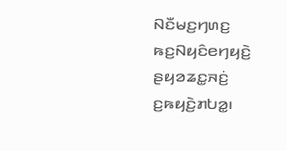ꤡꤢꤪꤗꤢ꤬ꤚꤛꤢ꤬ ꤒꤢ꤬ꤡꤟꤢꤨꤕꤚꤟꤢꤧ꤬ ꤔꤟꤤꤘꤢ꤭ꤏꤢꤦ꤬ ꤢ꤬ꤒꤟꤢꤧ꤬ꤊꤝꤤ꤭꤯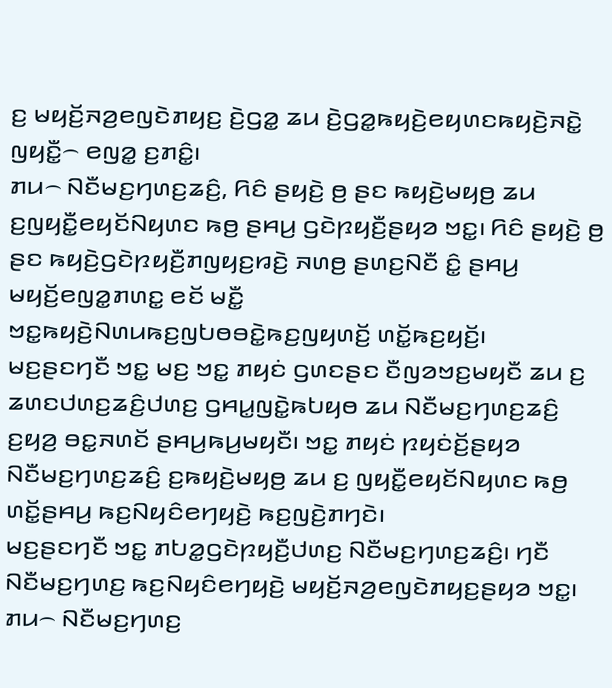ꤢ꤬ ꤗꤟꤢꤩ꤬ꤏꤤ꤬ꤕꤜꤢꤧꤊꤟꤢ꤬ ꤢꤧ꤬ꤞꤤ꤭ ꤘꤣ ꤢꤧ꤬ꤞꤤ꤭ꤒꤟꤢꤧ꤬ꤕꤟꤛꤢꤒꤟꤢꤧ꤬ꤏꤢꤧ꤭ ꤜꤟꤢꤪ꤭꤮ ꤕꤜꤤ꤭ ꤢ꤬ꤊꤢꤨ꤭꤯
ꤊꤣ꤮ ꤡꤢꤪꤗꤢ꤬ꤚꤛꤢ꤬ꤘꤢꤨ꤬, ꤖꤢꤨ ꤔꤟꤢꤧ꤬ ꤥ꤬ ꤔꤢ ꤒꤟꤢꤧ꤬ꤗꤟꤥ꤬ ꤘꤣ ꤢ꤬ꤜꤟꤢꤪ꤭ꤕꤟꤢꤩꤡꤟꤛꤢ ꤒꤥ꤬ ꤔꤌꤣ꤬ ꤞꤢꤧꤐꤟꤢꤪ꤬ꤔꤟꤤ ꤠꤢ꤭꤯ ꤖꤢꤨ ꤔꤟꤢꤧ꤬ ꤥ꤬ ꤔꤢ ꤒꤟꤢꤧ꤬ꤞꤢꤧꤐꤟꤢꤪ꤬ꤊꤜꤟꤢ꤬ꤙꤢꤧ꤬ ꤏꤛꤥ꤬ ꤔꤛꤢ꤬ꤡꤢꤪ ꤢꤨ꤭ ꤔꤌꤣ꤬ ꤗꤟꤢꤩ꤬ꤕꤜꤤ꤭ꤊꤛꤢ꤭ ꤕꤢꤩ ꤗꤢꤪ꤭ ꤠꤢ꤭ꤒꤟꤢꤧ꤬ꤡꤛꤣꤒꤢ꤬ꤜꤝꤥꤋꤢꤧ꤭ꤒꤢ꤬ꤜꤟꤛꤢꤩ꤬ ꤛꤢꤩ꤭ꤒꤢ꤬ꤟꤢꤩ꤬꤯
ꤗꤢ꤬ꤔꤢꤚꤢꤪ ꤠꤢ꤭ ꤗꤢ꤬ ꤠꤢ꤭ ꤊꤟꤢꤦ ꤞꤛꤢꤔꤢ ꤢꤪꤜꤤꤠꤢ꤬ꤗꤟꤢꤪ ꤘꤣ ꤢ꤬ ꤘꤛꤢꤓꤛꤢ꤬ꤘꤢꤨ꤬ꤓꤛꤢ꤬ ꤞꤌꤣ꤭ꤜꤢꤧ꤭ꤒꤝꤟꤥ ꤘꤣ ꤡꤢꤪꤗꤢ꤬ꤚꤛꤢ꤬ꤘꤢꤨ꤬ ꤢ꤬ꤟꤤ꤬ ꤋꤢ꤭ꤏꤛꤢꤩ ꤔꤌꤣ꤬ꤒꤣ꤬ꤗꤟꤢꤪ꤯ ꤠꤢ꤭ ꤊꤟꤢꤦ ꤐꤟꤢꤦꤢꤩ꤬ꤔꤟꤤ ꤡꤢꤪꤗꤢ꤬ꤚꤛꤢ꤬ꤘꤢꤨ꤬ ꤢ꤬ꤒꤟꤢꤧ꤬ꤗꤟꤥ꤬ ꤘꤣ ꤢ꤬ ꤜꤟꤢꤪ꤭ꤕꤟꤢꤩꤡꤟꤛꤢ ꤒꤥ꤬ ꤛꤢꤩ꤭ꤔꤌꤣ꤬ ꤒꤢ꤬ꤡꤟꤢꤨꤕꤚꤟꤢꤧ꤬ ꤒꤢ꤬ꤜꤢꤧ꤬ꤊꤚꤢꤧ꤯
ꤗꤢ꤬ꤔꤢꤚꤢꤪ ꤠꤢ꤭ ꤊꤝꤤ꤭ꤞꤢꤧꤐꤟꤢꤪ꤬ꤓꤛꤢ꤬ ꤡꤢꤪꤗꤢ꤬ꤚꤛꤢ꤬ꤘꤢꤨ꤬꤯ ꤚꤢꤪ ꤡꤢꤪꤗꤢ꤬ꤚꤛꤢ꤬ ꤒꤢ꤬ꤡꤟꤢꤨꤕꤚꤟꤢꤧ꤬ ꤗꤟꤢꤩ꤬ꤏꤤ꤬ꤕꤜꤢꤧꤊꤟꤢ꤬ꤔꤟꤤ ꤠꤢ꤭꤯
ꤊꤣ꤮ ꤡꤢꤪꤗꤢ꤬ꤚꤛꤢ꤬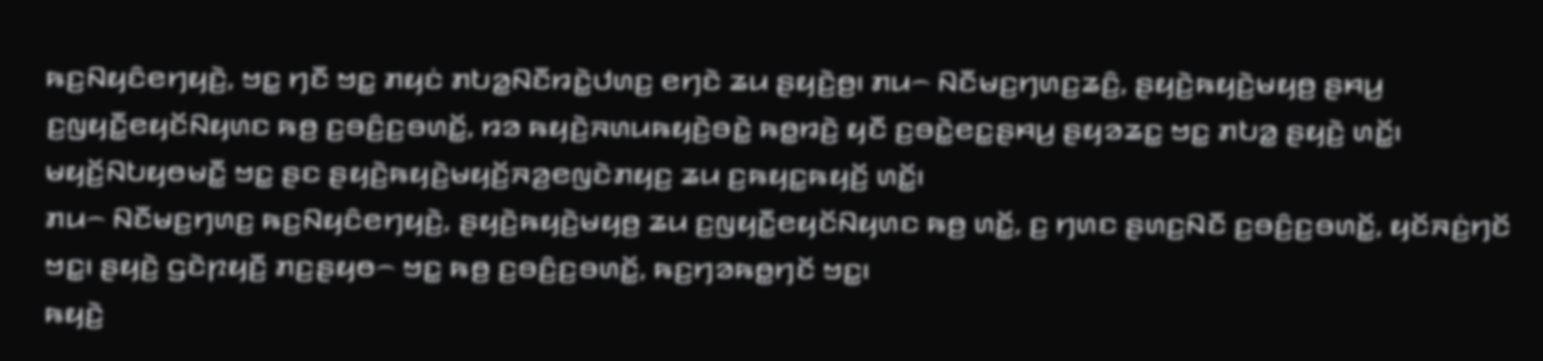ꤒꤢ꤬ꤡꤟꤢꤨꤕꤚꤟꤢꤧ꤬, ꤠꤢ꤭ ꤚꤢꤪ ꤠꤢ꤭ ꤊꤟꤢꤦ ꤊꤝꤤ꤭ꤡꤢꤪꤙꤢꤧ꤭ꤓꤛꤢ꤬ ꤕꤚꤢꤧ ꤘꤣ ꤔꤟꤢꤧ꤬ꤥ꤬꤯ ꤊꤣ꤮ ꤡꤢꤪꤗꤢ꤬ꤚꤛꤢ꤬ꤘꤢꤨ꤬, ꤔꤟꤢꤧ꤬ꤒꤟꤢꤧ꤬ꤗꤟꤥ꤬ ꤔꤌꤣ꤬ ꤢ꤬ꤜꤟꤢꤪ꤭ꤕꤟꤢꤩꤡꤟꤛꤢ ꤒꤥ꤬ ꤢ꤬ꤋꤢꤨ꤬ꤢ꤬ꤋꤛꤢꤩ꤭, ꤙꤤ ꤒꤟꤢꤧ꤬ꤏꤛꤣꤒꤟꤢꤧ꤬ꤋꤢꤧ꤭ ꤒꤥ꤭ꤙꤢꤧ꤬ ꤟꤢꤪ ꤢ꤬ꤋꤢꤧ꤭ꤕꤢ꤭ꤔꤌꤣ꤬ ꤔꤟꤤꤘꤢ꤭ ꤠꤢ꤭ ꤊꤝꤤ꤭ ꤔꤟꤢꤧ꤬ ꤛꤢꤩ꤭꤯ ꤗꤟꤢꤩ꤬ꤡꤝꤟꤥꤗꤢꤪ꤭ ꤠꤢ꤭ ꤔꤢ ꤔꤟꤢꤧ꤬ꤒꤟꤢꤧ꤬ꤗꤟꤢꤩ꤬ꤏꤤ꤬ꤕꤜꤢꤧꤊꤟꤢ꤬ ꤘꤣ ꤢ꤬ꤒꤟꤢ꤭ꤒꤟꤢꤩ꤬ ꤛꤢꤩ꤭꤯
ꤊꤣ꤮ ꤡꤢꤪꤗꤢ꤬ꤚꤛꤢ꤬ ꤒꤢ꤬ꤡꤟꤢꤨꤕꤚꤟꤢꤧ꤬, ꤔꤟꤢꤧ꤬ꤒꤟꤢꤧ꤬ꤗꤟꤥ꤬ ꤘꤣ ꤢ꤬ꤜꤟꤢꤪ꤭ꤕꤟꤢꤩꤡꤟꤛꤢ ꤒꤥ꤬ ꤛꤢꤩ꤭, ꤢ꤬ ꤚꤛꤢ ꤔꤛꤢ꤬ꤡꤢꤪ ꤢ꤬ꤋꤢꤨ꤬ꤢ꤬ꤋꤛꤢꤩ꤭, ꤟꤢꤩꤏꤢꤦ꤬ꤚꤢꤩ ꤠꤢ꤭꤯ ꤔꤟꤢꤧ꤬ ꤞꤢꤧꤐꤟꤢꤪ꤬ ꤊꤢ꤬ꤔꤟꤥ꤮ ꤠꤢ꤭ ꤒꤥ꤬ ꤢ꤬ꤋꤢꤨ꤬ꤢ꤬ꤋꤛꤢꤩ꤭, ꤒꤢ꤬ꤚꤤꤒꤥ꤭ꤚꤢꤩ ꤠꤢ꤭꤯
ꤒꤟꤢꤧ꤬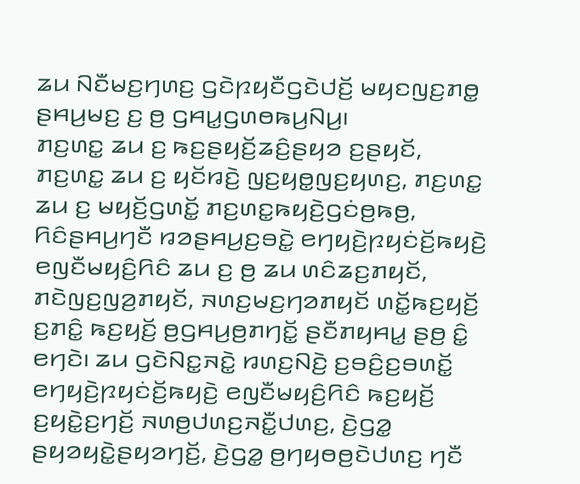ꤘꤣ ꤡꤢꤪꤗꤢ꤬ꤚꤛꤢ꤬ ꤞꤢꤧꤐꤟꤢꤪꤞꤢꤧꤓꤢꤩ꤬ ꤗꤟꤢꤜꤢ꤬ꤊꤥ꤭ ꤔꤌꤣ꤬ꤗꤢ꤬ ꤢ꤬ ꤥ꤬ ꤞꤌꤣ꤭ꤞꤛꤥꤒꤣ꤬ꤡꤣ꤬꤯
ꤊꤢ꤬ꤛꤢ꤭ ꤘꤣ ꤢ꤬ ꤒꤢ꤬ꤔꤟꤢꤩ꤬ꤘꤢꤨ꤬ꤔꤟꤤ ꤢ꤬ꤔꤟꤢꤩ, ꤊꤢ꤬ꤛꤢ꤭ ꤘꤣ ꤢ꤬ ꤟꤢꤩꤙꤢꤧ꤬ ꤜꤢ꤬ꤟꤥ꤭ꤜꤢ꤬ꤟꤛꤢ꤬, ꤊꤢ꤬ꤛꤢ꤭ ꤘꤣ ꤢ꤬ ꤗꤟꤢꤩ꤬ꤞꤛꤢꤩ꤭ ꤊꤢ꤬ꤛꤢ꤭ꤒꤟꤢꤧ꤬ꤞꤢꤦꤥ꤬ꤒꤥ꤬,
ꤖꤢꤨꤔꤌꤣ꤬ꤚꤢꤪ ꤙꤤꤔꤌꤣ꤬ꤢ꤬ꤋꤢꤧ꤭ ꤕꤚꤟꤢꤧ꤬ꤐꤟꤢꤦꤢꤩ꤬ꤒꤟꤢꤧ꤬ ꤕꤜꤢꤪꤗꤟꤢꤨ꤬ꤖꤢꤨ ꤘꤣ ꤢ꤬ ꤥ꤬ ꤘꤣ ꤛꤢꤨꤘꤢ꤬ꤊꤟꤢꤩ, ꤊꤢꤧꤜꤢ꤬ꤜꤤ꤬ꤊꤟꤢꤩ, ꤏꤛꤢ꤬ꤗꤢ꤬ꤚꤤꤊꤟꤢꤩ ꤛꤢꤩ꤭ꤒꤢ꤬ꤟꤢꤩ꤬ ꤢ꤬ꤊꤢꤨ꤭ ꤒꤢ꤬ꤟꤢꤩ꤬ ꤥ꤬ꤞꤌꤣ꤬ꤥ꤬ꤊꤚꤢꤩ꤭ ꤔꤢꤪꤊꤟꤌꤣ꤭ ꤔꤥ꤬ ꤢꤨ꤭ ꤕꤚꤢꤧ꤯ ꤘꤣ ꤞꤢꤧꤡꤢ꤭ꤏꤢꤧ꤭ ꤙꤛꤢ꤬ꤡꤢꤧ꤬ ꤢ꤬ꤋꤢꤨ꤬ꤢ꤬ꤋꤛꤢꤩ꤭ ꤕꤚꤟꤢꤧ꤬ꤐꤟꤢꤦꤢꤩ꤬ꤒꤟꤢꤧ꤬ ꤕꤜꤢꤪꤗꤟꤢꤨ꤬ꤖꤢꤨ ꤒꤢ꤬ꤟꤢꤩ꤬ ꤢ꤬ꤟꤢꤧ꤭ꤢ꤬ꤚꤢꤩ꤬ ꤏꤛꤥ꤬ꤓꤛꤢ꤬ꤏꤢꤪ꤭ꤓꤛꤢ꤬, ꤢꤧ꤬ꤞꤤ꤭ ꤔꤟꤤꤟꤢꤧ꤭ꤔꤟꤤꤚꤢꤩ꤬, ꤢꤧ꤬ꤞꤤ꤭ ꤥ꤬ꤚꤟꤥꤥ꤬ꤢꤧꤓꤛꤢ꤬ ꤚꤢꤪ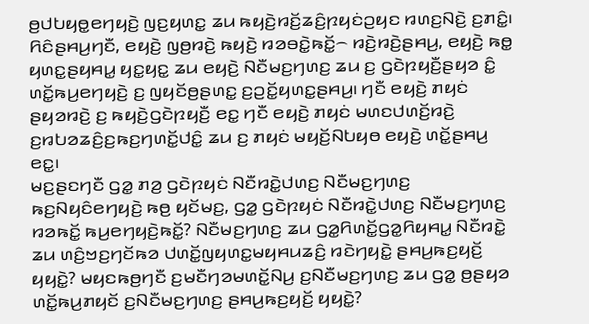ꤥ꤬ꤓꤝꤟꤥ꤭ꤕꤚꤟꤢꤧ꤬ ꤜꤢ꤬ꤟꤛꤢ꤭ ꤘꤣ ꤒꤟꤢꤧ꤬ꤙꤢꤩ꤬ꤘꤢꤨ꤬ꤐꤟꤢꤦꤑꤟꤢ ꤙꤛꤢ꤬ꤡꤢꤧ꤬ ꤢ꤬ꤊꤢꤨ꤭꤯
ꤖꤢꤨꤔꤌꤣ꤬ꤚꤢꤪ, ꤕꤟꤢꤧ꤬ ꤜꤥ꤬ꤙꤢꤧ꤬ ꤒꤟꤢꤧ꤬ ꤙꤤꤋꤢꤧ꤭ꤒꤢꤩ꤭꤮ ꤙꤢꤧ꤬ꤙꤢꤧ꤬ꤔꤌꤣ꤬, ꤕꤟꤢꤧ꤬ ꤒꤥ꤭ ꤟꤛꤢ꤭ꤔꤟꤌꤣ꤭ ꤟꤢ꤭ꤟꤢ꤭ ꤘꤣ ꤕꤟꤢꤧ꤬ ꤡꤢꤪꤗꤢ꤬ꤚꤛꤢ꤬ ꤘꤣ ꤢ꤬ ꤞꤢꤧꤐꤟꤢꤪ꤬ꤔꤟꤤ ꤢꤨ꤭ ꤛꤢꤩ꤭ꤒꤣ꤬ꤕꤚꤟꤢꤧ꤬ ꤢ꤬ ꤜꤟꤢꤩꤥ꤬ꤔꤛꤢ꤭ ꤢ꤬ꤑꤢꤩ꤭ꤟꤛꤢ꤭ꤔꤌꤣ꤬꤯ ꤚꤢꤪ ꤕꤟꤢꤧ꤬ ꤊꤟꤢꤦ ꤔꤟꤤꤙꤢꤧ꤬ ꤢ꤬ ꤒꤟꤢꤧ꤬ꤞꤢꤧꤐꤟꤢꤪ꤬ ꤕꤢ꤭ ꤚꤢꤪ ꤕꤟꤢꤧ꤬ ꤊꤟꤢꤦ ꤗꤛꤢꤓꤛꤢꤩ꤬ꤙꤢꤧ꤬ ꤢ꤬ꤙꤝꤤꤘꤢꤨ꤬ꤢ꤬ꤒꤢ꤬ꤚꤛꤢꤩ꤭ꤓꤢꤨ꤭ ꤘꤣ ꤢ꤬ ꤊꤟꤢꤦ ꤗꤟꤢꤩ꤬ꤡꤝꤟꤥ ꤕꤟꤢꤧ꤬ ꤛꤢꤩ꤭ꤔꤌꤣ꤬ ꤕꤢ꤭꤯
ꤗꤢ꤬ꤔꤢꤚꤢꤪ ꤞꤤ꤭ ꤊꤤ꤬ ꤞꤢꤧꤐꤟꤢꤦ ꤡꤢꤪꤙꤢꤧ꤭ꤓꤛꤢ꤬ ꤡꤢꤪꤗꤢ꤬ꤚꤛꤢ꤬ ꤒꤢ꤬ꤡꤟꤢꤨꤕꤚꤟꤢꤧ꤬ ꤒꤥ꤬ ꤟꤢꤩꤗꤢ꤬, ꤞꤤ꤭ ꤞꤢꤧꤐꤟꤢꤦ ꤡꤢꤪꤙꤢꤧ꤭ꤓꤛꤢ꤬ ꤡꤢꤪꤗꤢ꤬ꤚꤛꤢ꤬ ꤙꤤꤒꤢꤩ꤭ ꤒꤣ꤬ꤕꤚꤟꤢꤧ꤬ꤒꤢꤩ꤭? ꤡꤢꤪꤗꤢ꤬ꤚꤛꤢ꤬ ꤘꤣ ꤞꤤ꤭ꤖꤛꤢꤩ꤭ꤞꤤ꤭ꤖꤟꤌꤣ꤭ ꤡꤢꤪꤙꤢꤧ꤭ ꤘꤣ ꤛꤢꤨ꤬ꤠꤢ꤬ꤚꤢꤩꤒꤤ ꤓꤛꤢꤩ꤭ꤜꤟꤛꤢ꤭ꤗꤟꤌꤣꤘꤢꤨ꤬ ꤙꤢꤧꤚꤟꤢꤧ꤭ ꤔꤌꤣ꤬ꤒꤢ꤬ꤟꤢꤩ꤬ ꤟꤟꤢꤧ꤭? ꤗꤟꤢꤒꤥ꤬ꤚꤢꤪ ꤢ꤬ꤗꤢꤪꤚꤤꤗꤛꤢꤩ꤭ꤡꤣ꤬ ꤢ꤬ꤡꤢꤪꤗꤢ꤬ꤚꤛꤢ꤬ ꤘꤣ ꤞꤤ꤭ ꤥ꤬ꤔꤟꤤ ꤛꤢꤩ꤭ꤒꤣ꤬ꤊꤟꤢꤩ ꤢ꤬ꤡꤢꤪꤗꤢ꤬ꤚꤛꤢ꤬ ꤔꤌꤣ꤬ꤒꤢ꤬ꤟꤢꤩ꤬ ꤟꤟꤢꤧ꤭?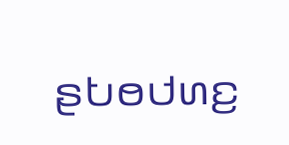ꤔꤝꤥꤓꤛꤢ꤬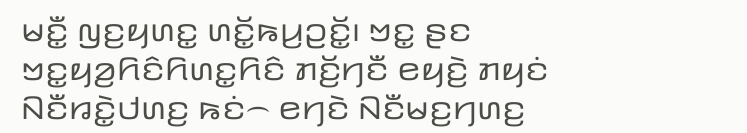ꤗꤢꤪ꤭ ꤜꤢ꤬ꤟꤛꤢ꤭ ꤛꤢꤩ꤭ꤒꤣ꤬ꤑꤢꤩ꤭꤯ ꤠꤢ꤭ ꤔꤢ ꤠꤢ꤭ꤟꤤ꤬ꤖꤢꤨꤖꤛꤢ꤭ꤖꤢꤨ ꤊꤢꤩ꤬ꤚꤢꤪ ꤕꤟꤢꤧ꤬ ꤊꤟꤢꤦ ꤡꤢꤪꤙꤢꤧ꤭ꤓꤛꤢ꤬ ꤒꤢꤦ꤮ ꤕꤚꤢꤧ ꤡꤢꤪꤗꤢ꤬ꤚꤛꤢ꤬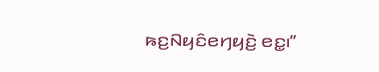ꤒꤢ꤬ꤡꤟꤢꤨꤕꤚꤟꤢꤧ꤬ ꤕꤢ꤭꤯”